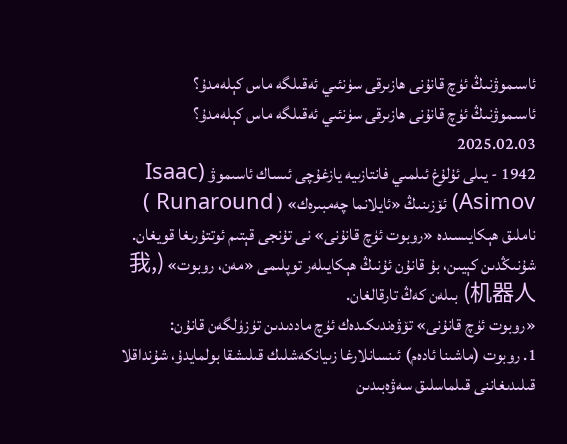ئاسىموۋنىڭ ئۈچ قانۇنى ھازىرقى سۈنئىي ئەقىلگە ماس كېلەمدۇ؟
ئاسىموۋنىڭ ئۈچ قانۇنى ھازىرقى سۈنئىي ئەقىلگە ماس كېلەمدۇ؟
2025.02.03
1942 - يىلى ئۇلۇغ ئىلمىي فانتازىيە يازغۇچى ئىساك ئاسىموۋ (Isaac Asimov) ئۆزىنىڭ «ئايلانما چەمبىرەك» ( Runaround ) ناملىق ھېكايىسىدە «روبوت ئۈچ قانۇنى» نى تۇنجى قېتىم ئوتتۇرىغا قويغان.
شۇنىڭدىن كېيىن، بۇ قانۇن ئۇنىڭ ھېكايىلەر توپلىمى «مەن، روبوت» (我,机器人) بىلەن كەڭ تارقالغان.
«روبوت ئۈچ قانۇنى» تۆۋەندىكىدەك ئۈچ ماددىدىن تۈزۈلگەن قانۇن:
1. روبوت (ماشىنا ئادەم) ئىنسانلارغا زىيانكەشلىك قىلىشقا بولمايدۇ، شۇنداقلا قىلىدىغاننى قىلماسلىق سەۋەبىدىن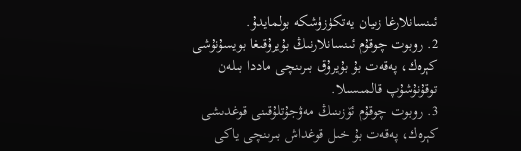ئىنسانلارغا زىيان يەتكۈزۈشكە بولمايدۇ.
2. روبوت چوقۇم ئىنسانلارنىڭ بۇيرۇقىغا بويسۇنۇشى كېرەك، پەقەت بۇ بۇيرۇق بىرىنچى ماددا بىلەن توقۇنۇشۇپ قالمىسىلا.
3. روبوت چوقۇم ئۆزىنىڭ مەۋجۇتلۇقىنى قوغدىشى كېرەك، پەقەت بۇ خىل قوغداش بىرىنچى ياكى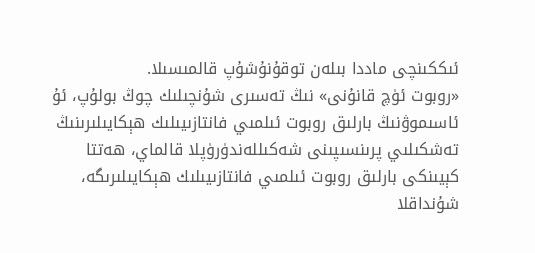ئىككىنچى ماددا بىلەن توقۇنۇشۇپ قالمىسىلا.
«روبوت ئۈچ قانۇنى» نىڭ تەسىرى شۇنچىلىك چوڭ بولۇپ، ئۇ ئاسىموۋنىڭ بارلىق روبوت ئىلمىي فانتازىيىلىك ھېكايىلىرىنىڭ تەشكىلىي پرىنسىپىنى شەكىللەندۈرۈپلا قالماي، ھەتتا كېيىنكى بارلىق روبوت ئىلمىي فانتازىيىلىك ھېكايىلىرىگە، شۇنداقلا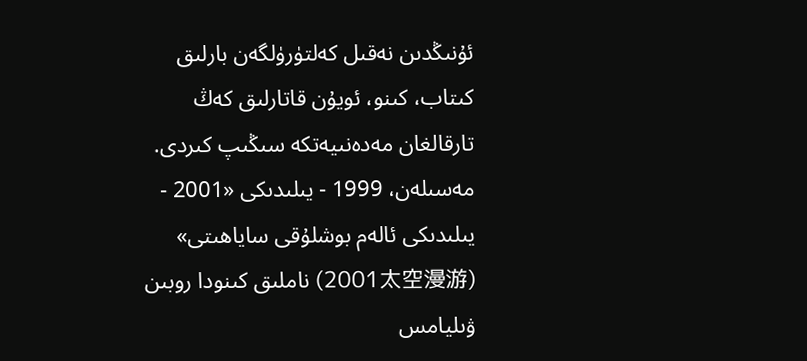ئۇنىڭدىن نەقىل كەلتۈرۈلگەن بارلىق كىتاب، كىنو، ئويۇن قاتارلىق كەڭ تارقالغان مەدەنىيەتكە سىڭىپ كىردى.
مەسىلەن، 1999 - يىلىدىكى «2001 - يىلىدىكى ئالەم بوشلۇقى ساياھىتى» (2001太空漫游) ناملىق كىنودا روبىن ۋىليامس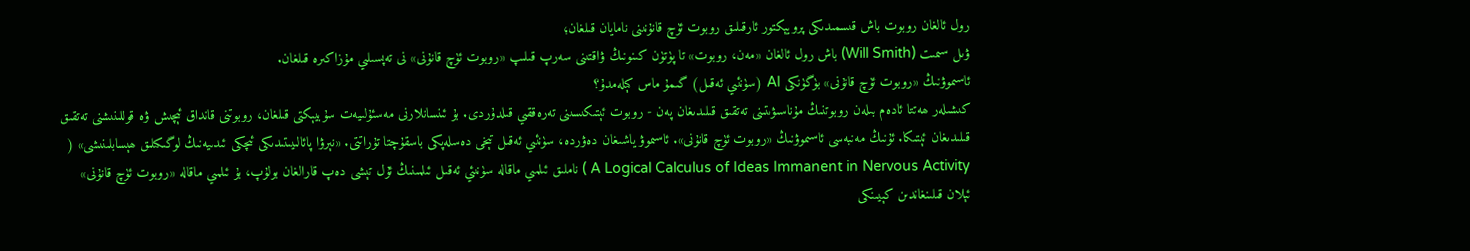رول ئالغان روبوت باش قىسمىدىكى پرويېكتور ئارقىلىق روبوت ئۈچ قانۇنىنى نامايان قىلغان؛
ۋىل سىمىت (Will Smith) باش رول ئالغان «مەن، روبوت» تا پۈتۈن كىنونىڭ ۋاقتىنى سەرپ قىلىپ «روبوت ئۈچ قانۇنى» نى تەپسىلىي مۇزاكىرە قىلغان.
ئاسىموۋنىڭ «روبوت ئۈچ قانۇنى» بۈگۈنكى AI (سۈنئىي ئەقىل) گىمۇ ماس كېلەمدۇ؟
كىشىلەر ھەتتا ئادەم بىلەن روبوتنىڭ مۇناسىۋىتىنى تەتقىق قىلىدىغان پەن - روبوت ئېتىكىسىنى تەرەققىي قىلدۇردى. بۇ ئىنسانلارنى مەسئۇلىيەت سۇبيېكتى قىلغان، روبوتنى قانداق ئېچىش ۋە قوللىنىشنى تەتقىق قىلىدىغان ئېتىكا. ئۇنىڭ مەنبەسى ئاسىموۋنىڭ «روبوت ئۈچ قانۇنى». ئاسىموۋ ياشىغان دەۋردە، سۈنئىي ئەقىل تېخى دەسلەپكى باسقۇچتا تۇراتتى. «نېرۋا پائالىيىتىدىكى ئىچكى ئىدىيەنىڭ لوگىكىلىق ھېسابلىنىشى» ( A Logical Calculus of Ideas Immanent in Nervous Activity ) ناملىق ئىلمىي ماقالە سۈنىئي ئەقىل ئىلمىنىڭ ئۇل تېشى دەپ قارالغان بولۇپ، بۇ ئىلمىي ماقالە «روبوت ئۈچ قانۇنى» ئېلان قىلىنغاندىن كېيىنكى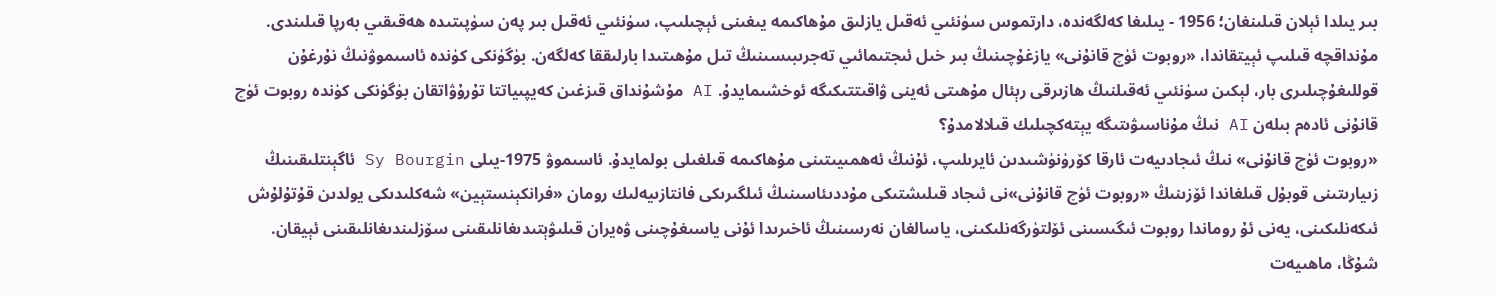بىر يىلدا ئېلان قىلىنغان؛ 1956 - يىلىغا كەلگەندە، دارتموس سۈنئىي ئەقىل يازلىق مۇھاكىمە يىغىنى ئېچىلىپ، سۈنئىي ئەقىل بىر پەن سۈپىتىدە ھەقىقىي بەرپا قىلىندى.
مۇنداقچە قىلىپ ئېيتقاندا، «روبوت ئۈچ قانۇنى» يازغۇچىنىڭ بىر خىل ئىجتىمائىي تەجرىبىسىنىڭ تىل مۇھىتىدا بارلىققا كەلگەن. بۈگۈنكى كۈندە ئاسىموۋنىڭ نۇرغۇن قوللىغۇچىلىرى بار، لېكىن سۈنئىي ئەقىلنىڭ ھازىرقى رېئال مۇھىتى ئەينى ۋاقىتتىكىگە ئوخشىمايدۇ. AI مۇشۇنداق قىزغىن كەيپىياتتا تۇرۇۋاتقان بۈگۈنكى كۈندە روبوت ئۈچ قانۇنى ئادەم بىلەن AI نىڭ مۇناسىۋىتىگە يېتەكچىلىك قىلالامدۇ؟
«روبوت ئۈچ قانۇنى» نىڭ ئىجادىيەت ئارقا كۆرۈنۈشىدىن ئايرىلىپ، ئۇنىڭ ئەھمىيىتىنى مۇھاكىمە قىلغىلى بولمايدۇ. ئاسىموۋ 1975-يىلى Sy Bourgin ئاگېنتلىقىنىڭ زىيارىتىنى قوبۇل قىلغاندا ئۆزىنىڭ «روبوت ئۈچ قانۇنى»نى ئىجاد قىلىشتىكى مۇددىئاسىنىڭ ئىلگىرىكى فانتازىيەلىك رومان «فرانكېنستېين» شەكلىدىكى يولدىن قۇتۇلۇش ئىكەنلىكىنى، يەنى ئۇ روماندا روبوت ئىگىسىنى ئۆلتۈرگەنلىكىنى، ياسالغان نەرسىنىڭ ئاخىرىدا ئۇنى ياسىغۇچىنى ۋەيران قىلىۋېتىدىغانلىقىنى سۆزلىندىغانلىقىنى ئېيقان.
شۇڭا، ماھىيەت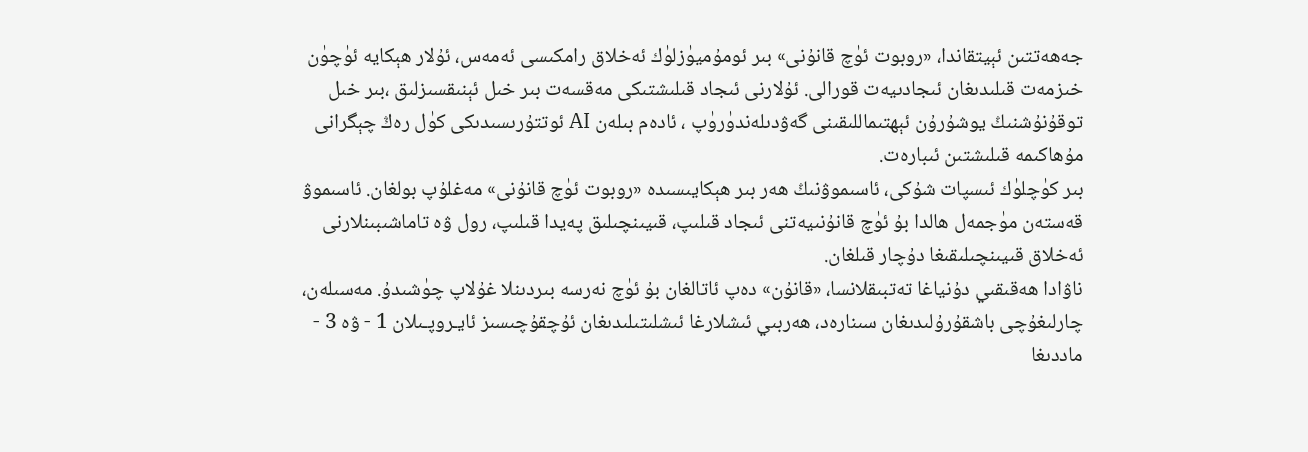جەھەتتىن ئېيتقاندا، «روبوت ئۈچ قانۇنى» بىر ئومۇميۈزلۈك ئەخلاق رامكىسى ئەمەس، ئۇلار ھېكايە ئۈچۈن خىزمەت قىلىدىغان ئىجادىيەت قورالى. ئۇلارنى ئىجاد قىلىشتىكى مەقسەت بىر خىل ئېنىقسىزلىق ،بىر خىل توقۇنۇشنىڭ يوشۇرۇن ئېھتىماللىقىنى گەۋدىلەندۈرۈپ ، ئادەم بىلەن AI ئوتتۇرىسىدىكى كۈل رەڭ چېگرانى مۇھاكىمە قىلىشتىن ئىبارەت.
بىر كۈچلۈك ئىسپات شۇكى، ئاسىموۋنىڭ ھەر بىر ھېكايىسىدە «روبوت ئۈچ قانۇنى» مەغلۇپ بولغان. ئاسىموۋ قەستەن مۈجمەل ھالدا بۇ ئۈچ قانۇنىيەتنى ئىجاد قىلىپ، قىيىنچىلىق پەيدا قىلىپ، رول ۋە تاماشىبىنلارنى ئەخلاق قىيىنچىلىقىغا دۇچار قىلغان.
ناۋادا ھەقىقىي دۇنياغا تەتبىقلانسا، «قانۇن» دەپ ئاتالغان بۇ ئۈچ نەرسە بىردىنلا غۇلاپ چۈشىدۇ. مەسىلەن، چارلىغۇچى باشقۇرۇلىدىغان سىنارەد، ھەربىي ئىشلارغا ئىشلىتىلىدىغان ئۇچقۇچىسىز ئايـروپـىلان 1 - ۋە 3 - ماددىغا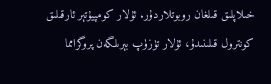خىلاپلىق قىلغان روبوتلاردۇر. ئۇلار كومپيۇتېر ئارقىلىق كونترول قىلىنىدۇ، ئۇلار تۈزۈپ بېرىلگەن پروگرامما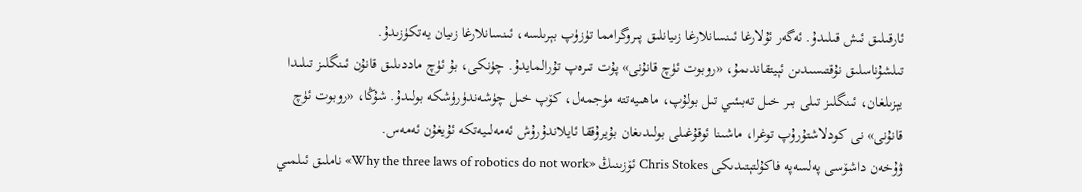ئارقىلىق ئىش قىلىدۇ. ئەگەر ئۇلارغا ئىنسانلارغا زىيانلىق پىروگرامما تۈزۈپ بېرىلسە، ئىنسانلارغا زىيان يەتكۈزىدۇ.
تىلشۇناسلىق نۇقتىسىدىن ئېيتقاندىمۇ، «روبوت ئۈچ قانۇنى» پۇت تىرەپ تۇرالمايدۇ. چۈنكى، بۇ ئۈچ ماددىلىق قانۇن ئىنگلىز تىلىدا يېزىلغان، ئىنگلىز تىلى بىر خىل تەبىئىي تىل بولۇپ، ماھىيەتتە مۈجمەل، كۆپ خىل چۈشەندۈرۈشكە بولىدۇ. شۇڭا، «روبوت ئۈچ قانۇنى» نى كودلاشتۇرۇپ توغرا، ماشىنا ئوقۇغىلى بولىدىغان بۇيرۇققا ئايلاندۇرۇش ئەمەلىيەتكە ئۇيغۇن ئەمەس.
ۋۇخەن داشۆسى پەلسەپە فاكۇلتېتىدىكى Chris Stokes ئۆزىنىڭ «Why the three laws of robotics do not work» ناملىق ئىلمىي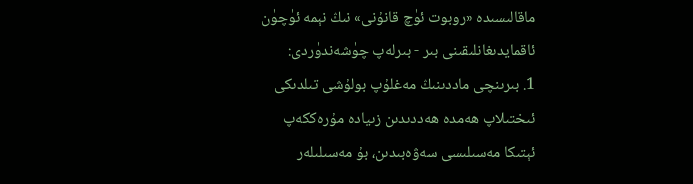ماقالىسىدە «روبوت ئۈچ قانۇنى» نىڭ نېمە ئۈچۈن ئاقمايدىغانلىقىنى بىر - بىرلەپ چۈشەندۈردى:
1. بىرىنچى ماددىنىڭ مەغلۇپ بولۇشى تىلدىكى ئىختىلاپ ھەمدە ھەددىدىن زىيادە مۇرەككەپ ئېتىكا مەسىلىسى سەۋەبىدىن، بۇ مەسىلىلەر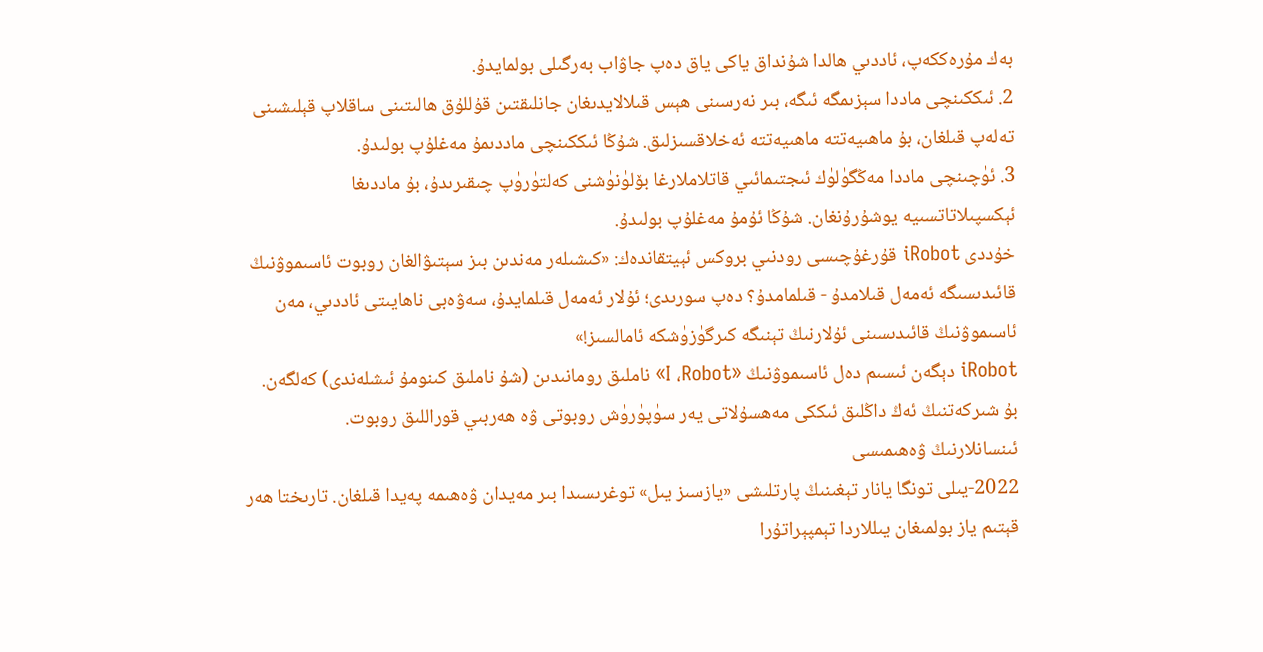بەك مۇرەككەپ، ئاددىي ھالدا شۇنداق ياكى ياق دەپ جاۋاب بەرگىلى بولمايدۇ.
2. ئىككىنچى ماددا سېزىمگە ئىگە، بىر نەرسىنى ھېس قىلالايدىغان جانلىقتىن قۇللۇق ھالىتىنى ساقلاپ قېلىشىنى تەلەپ قىلغان، بۇ ماھىيەتتە ماھىيەتتە ئەخلاقسىزلىق. شۇڭا ئىككىنچى ماددىمۇ مەغلۇپ بولىدۇ.
3. ئۈچىنچى ماددا مەڭگۈلۈك ئىجتىمائىي قاتلاملارغا بۆلۈنۈشنى كەلتۈرۈپ چىقىرىدۇ، بۇ ماددىغا ئېكسپىلاتاتسىيە يوشۇرۇنغان. شۇڭا ئۇمۇ مەغلۇپ بولىدۇ.
خۇددى iRobot قۇرغۇچىسى رودنىي بروكس ئېيتقاندەك: «كىشىلەر مەندىن بىز سېتىۋالغان روبوت ئاسىموۋنىڭ قائىدىسىگە ئەمەل قىلامدۇ - قىلمامدۇ؟ دەپ سورىدى؛ ئۇلار ئەمەل قىلمايدۇ، سەۋەبى ناھايىتى ئاددىي، مەن ئاسىموۋنىڭ قائىدىسىنى ئۇلارنىڭ تېنىگە كىرگۈزۈشكە ئامالسىز!»
iRobot دېگەن ئىسىم دەل ئاسىموۋنىڭ «I ،Robot» ناملىق رومانىدىن (شۇ ناملىق كىنومۇ ئىشلەندى) كەلگەن. بۇ شىركەتنىڭ ئەڭ داڭلىق ئىككى مەھسۇلاتى يەر سۈپۈرۈش روبوتى ۋە ھەربىي قوراللىق روبوت.
ئىنسانلارنىڭ ۋەھىمىسى
2022-يىلى تونگا يانار تېغىنىڭ پارتلىشى «يازسىز يىل» توغرىسىدا بىر مەيدان ۋەھىمە پەيدا قىلغان. تارىختا ھەر قېتىم ياز بولمىغان يىللاردا تېمپېراتۇرا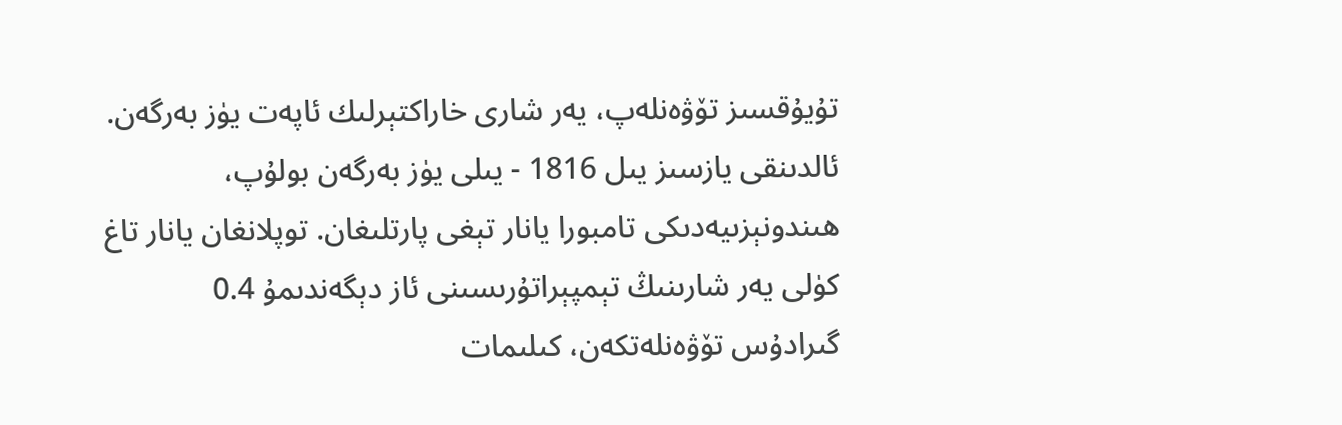تۇيۇقسىز تۆۋەنلەپ، يەر شارى خاراكتېرلىك ئاپەت يۈز بەرگەن.
ئالدىنقى يازسىز يىل 1816 - يىلى يۈز بەرگەن بولۇپ، ھىندونېزىيەدىكى تامبورا يانار تېغى پارتلىغان. توپلانغان يانار تاغ كۈلى يەر شارىنىڭ تېمپېراتۇرىسىنى ئاز دېگەندىمۇ 0.4 گىرادۇس تۆۋەنلەتكەن، كىلىمات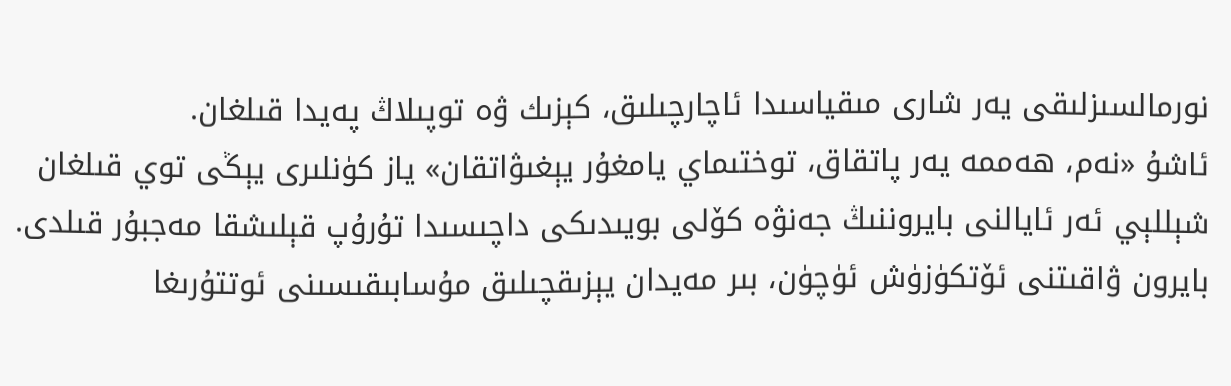نورمالسىزلىقى يەر شارى مىقياسىدا ئاچارچىلىق، كېزىك ۋە توپىلاڭ پەيدا قىلغان.
ئاشۇ «نەم، ھەممە يەر پاتقاق، توختىماي يامغۇر يېغىۋاتقان» ياز كۈنلىرى يېڭى توي قىلغان شېللېي ئەر ئايالنى بايروننىڭ جەنۋە كۆلى بويىدىكى داچىسىدا تۇرۇپ قېلىشقا مەجبۇر قىلدى. بايرون ۋاقىتنى ئۆتكۈزۈش ئۈچۈن، بىر مەيدان يېزىقچىلىق مۇسابىقىسىنى ئوتتۇرىغا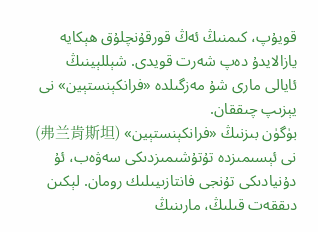قويۇپ، كىمنىڭ ئەڭ قورقۇنچلۇق ھېكايە يازالايدۇ دەپ شەرت قويدى. شېللېينىڭ ئايالى مارى شۇ مەزگىلدە «فرانكېنستېين» نى يېزىپ چىققان.
بۈگۈن بىزنىڭ «فرانكېنستېين» (弗兰肯斯坦) نى ئېسىمىزدە تۇتۇشىمىزدىكى سەۋەب، ئۇ دۇنيادىكى تۇنجى فانتازىيىلىك رومان. لېكىن دىققەت قىلىڭ، مارىنىڭ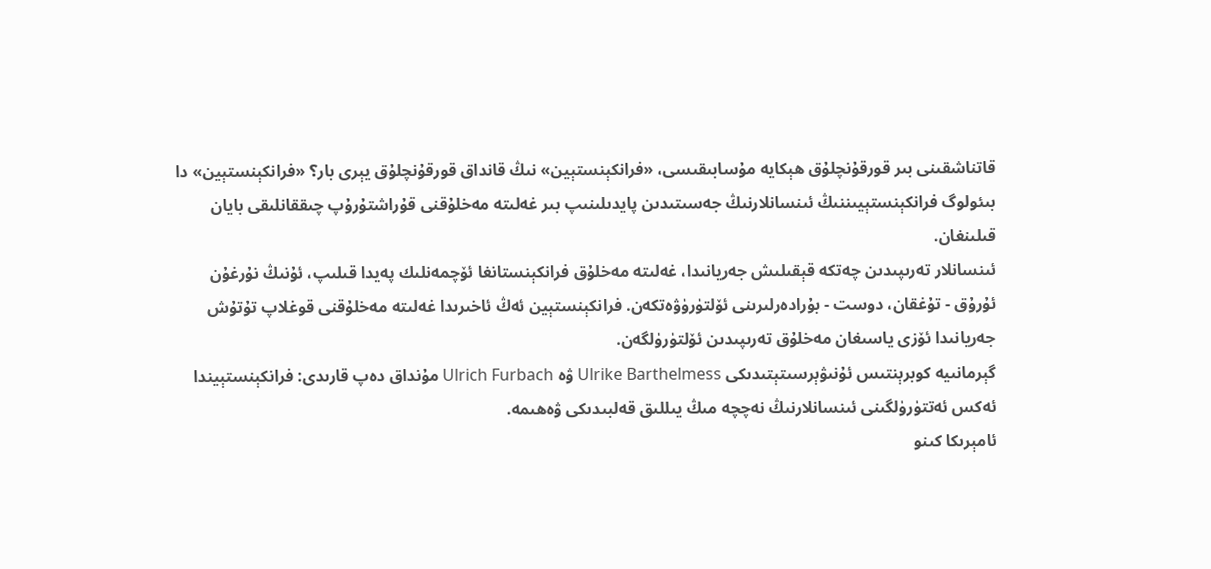قاتناشقىنى بىر قورقۇنچلۇق ھېكايە مۇسابىقىسى، «فرانكېنستېين» نىڭ قانداق قورقۇنچلۇق يېرى بار؟ «فرانكېنستېين» دا بىئولوگ فرانكېنستېيىننىڭ ئىنسانلارنىڭ جەسىتىدىن پايدىلىنىپ بىر غەلىتە مەخلۇقنى قۇراشتۇرۇپ چىققانلىقى بايان قىلىنغان.
ئىنسانلار تەرىپىدىن چەتكە قېقىلىش جەريانىدا، غەلىتە مەخلۇق فرانكېنستانغا ئۆچمەنلىك پەيدا قىلىپ، ئۇنىڭ نۇرغۇن ئۇرۇق - تۇغقان، دوست - بۇرادەرلىرىنى ئۆلتۈرۈۋەتكەن. فرانكېنستېين ئەڭ ئاخىرىدا غەلىتە مەخلۇقنى قوغلاپ تۇتۇش جەريانىدا ئۆزى ياسىغان مەخلۇق تەرىپىدىن ئۆلتۈرۈلگەن.
گېرمانىيە كوبرېنتىس ئۇنىۋېرسىتېتىدىكى Ulrike Barthelmess ۋە Ulrich Furbach مۇنداق دەپ قارىدى: فرانكېنستېيندا ئەكس ئەتتۈرۈلگىنى ئىنسانلارنىڭ نەچچە مىڭ يىللىق قەلبىدىكى ۋەھىمە.
ئامېرىكا كىنو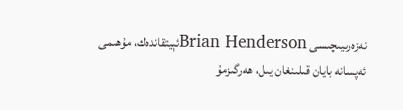نەزەرىيىچىسى Brian Hendersonئېيتقاندەك، مۇھىمى ئەپسانە بايان قىلىنغان يىل، ھەرگىزمۇ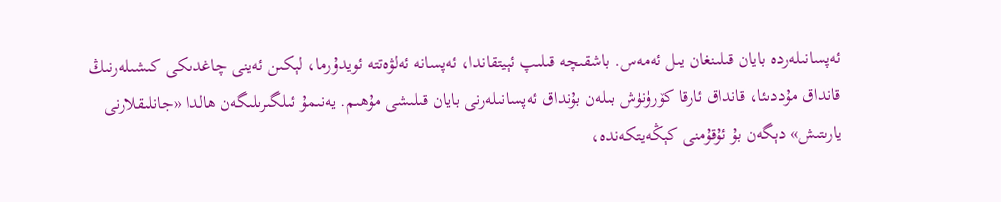ئەپسانىلەردە بايان قىلىنغان يىل ئەمەس. باشقىچە قىلىپ ئېيتقاندا، ئەپسانە ئەلۋەتتە ئويدۇرما، لېكىن ئەينى چاغدىكى كىشىلەرنىڭ قانداق مۇددىئا، قانداق ئارقا كۆرۈنۈش بىلەن بۇنداق ئەپسانىلەرنى بايان قىلىشى مۇھىم. يەنىمۇ ئىلگىرىلىگەن ھالدا «جانلىقلارنى يارىتىش» دېگەن بۇ ئۇقۇمنى كېڭەيتكەندە،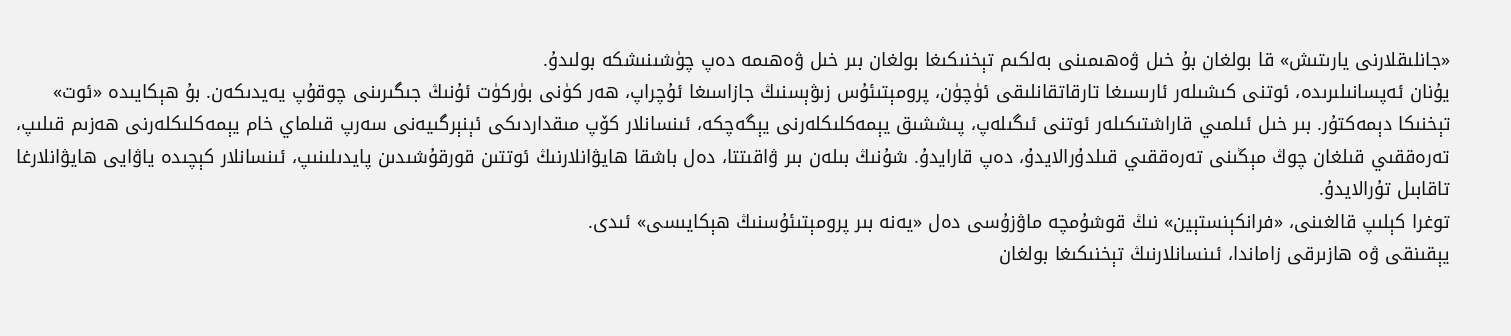«جانلىقلارنى يارىتىش» قا بولغان بۇ خىل ۋەھىمىنى بەلكىم تېخنىكىغا بولغان بىر خىل ۋەھىمە دەپ چۈشىنىشكە بولىدۇ.
يۇنان ئەپسانىلىرىدە، ئوتنى كىشىلەر ئارىسىغا تارقاتقانلىقى ئۈچۈن، پرومېتىئۇس زىۋېسنىڭ جازاسىغا ئۇچراپ، ھەر كۈنى بۈركۈت ئۇنىڭ جىگىرىنى چوقۇپ يەيدىكەن. بۇ ھېكايىدە «ئوت» تېخنىكا دېمەكتۇر. بىر خىل ئىلمىي قاراشتىكىلەر ئوتنى ئىگىلەپ، پىششىق يېمەكلىكلەرنى يېگەچكە، ئىنسانلار كۆپ مىقداردىكى ئېنېرگىيەنى سەرپ قىلماي خام يېمەكلىكلەرنى ھەزىم قىلىپ، تەرەققىي قىلغان چوڭ مېڭىنى تەرەققىي قىلدۇرالايدۇ، دەپ قارايدۇ. شۇنىڭ بىلەن بىر ۋاقىتتا، دەل باشقا ھايۋانلارنىڭ ئوتتىن قورقۇشىدىن پايدىلىنىپ، ئىنسانلار كېچىدە ياۋايى ھايۋانلارغا تاقابىل تۇرالايدۇ.
توغرا كېلىپ قالغىنى، «فرانكېنستېين» نىڭ قوشۇمچە ماۋزۇسى دەل «يەنە بىر پرومېتىئۇسنىڭ ھېكايىسى» ئىدى.
يېقىنقى ۋە ھازىرقى زاماندا، ئىنسانلارنىڭ تېخنىكىغا بولغان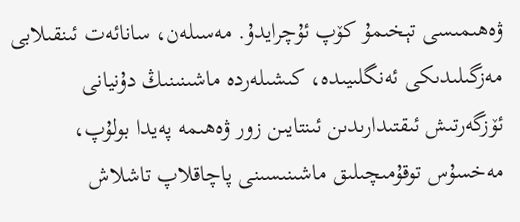ۋەھىمىسى تېخىمۇ كۆپ ئۇچرايدۇ. مەسىلەن، سانائەت ئىنقىلابى مەزگىلىدىكى ئەنگلىيىدە، كىشىلەردە ماشىنىنىڭ دۇنيانى ئۆزگەرتىش ئىقتىدارىدىن ئىنتايىن زور ۋەھىمە پەيدا بولۇپ، مەخسۇس توقۇمىچىلىق ماشىنىسىنى پاچاقلاپ تاشلاش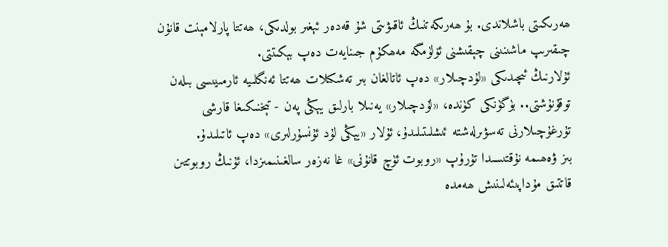ھەرىكىتى باشلاندى. بۇ ھەرىكەتنىڭ ئاقىۋىتى شۇ قەدەر ئېغىر بولدىكى، ھەتتا پارلامېنت قانۇن چىقىرىپ ماشىنىنى چېقىشنى ئۆلۈمگە مەھكۇم جىنايەت دەپ بېكىتتى.
ئۇلارنىڭ ئىچىدىكى «لۇدچىلار» دەپ ئاتالغان بىر تەشكىلات ھەتتا ئەنگلىيە ئارمىيىسى بىلەن توقۇنۇشتى.. بۈگۈنكى كۈندە، «لۇدچىلار» يەنىلا بارلىق يېڭى پەن - تېخنىكىغا قارشى تۇرغۇچىلارنى تەسۋىرلەشتە ئىشلىتىلىدۇ، ئۇلار «يېڭى لۇد ئۇنسۇرلىرى» دەپ ئاتىلىدۇ.
بىز ۋەھىمە نۇقتىسىدا تۇرۇپ «روبوت ئۈچ قانۇنى» غا نەزەر سالغىنىمىزدا، ئۇنىڭ روبوتتىن قاتتىق مۇداپىئەلىنىش ھەمدە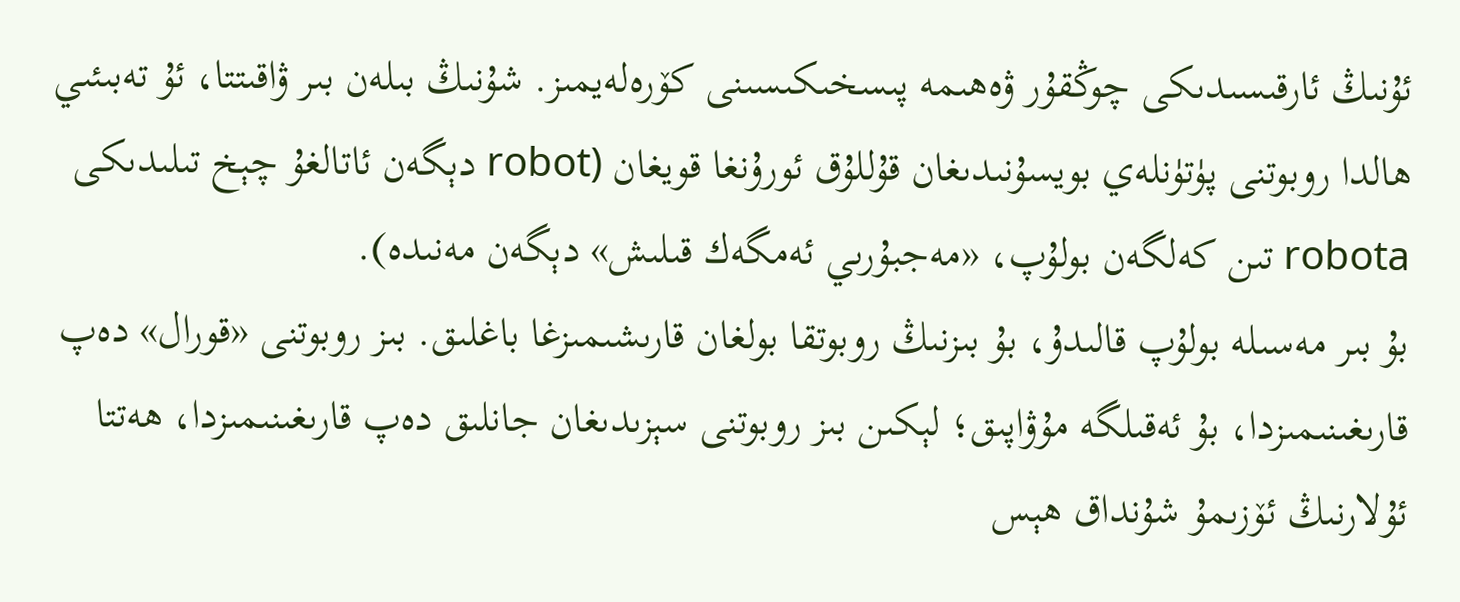ئۇنىڭ ئارقىسىدىكى چوڭقۇر ۋەھىمە پىسخىكىسىنى كۆرەلەيمىز. شۇنىڭ بىلەن بىر ۋاقىتتا، ئۇ تەبىئىي ھالدا روبوتنى پۈتۈنلەي بويسۇنىدىغان قۇللۇق ئورۇنغا قويغان (robot دېگەن ئاتالغۇ چېخ تىلىدىكى robota تىن كەلگەن بولۇپ، «مەجبۇرىي ئەمگەك قىلىش» دېگەن مەنىدە).
بۇ بىر مەسىلە بولۇپ قالىدۇ، بۇ بىزنىڭ روبوتقا بولغان قارىشىمىزغا باغلىق. بىز روبوتنى «قورال» دەپ قارىغىنىمىزدا، بۇ ئەقىلگە مۇۋاپىق؛ لېكىن بىز روبوتنى سېزىدىغان جانلىق دەپ قارىغىنىمىزدا، ھەتتا ئۇلارنىڭ ئۆزىمۇ شۇنداق ھېس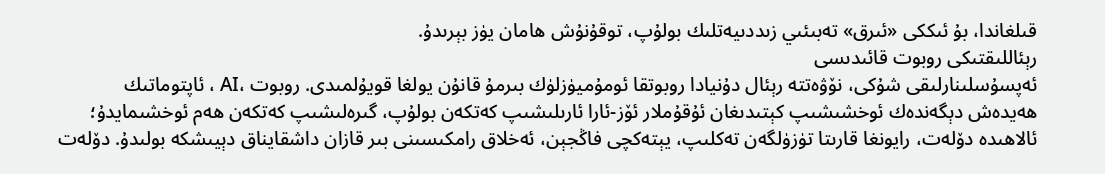قىلغاندا، بۇ ئىككى «ئىرق» تەبىئىي زىددىيەتلىك بولۇپ، توقۇنۇش ھامان يۈز بېرىدۇ.
رېئاللىقتىكى روبوت قائىدىسى
ئەپسۇسلىنارلىقى شۇكى، نۆۋەتتە رېئال دۇنيادا روبوتقا ئومۇميۈزلۈك بىرمۇ قانۇن يولغا قويۇلمىدى. روبوت ،AI ، ئاپتوماتىك ھەيدەش دېگەندەك ئوخشىشىپ كېتىدىغان ئۇقۇملار ئۆز-ئارا ئارىلىشىپ كەتكەن بولۇپ، گىرەلىشىپ كەتكەن ھەم ئوخشىمايدۇ؛ ئالاھىدە دۆلەت، رايونغا قارىتا تۈزۈلگەن تەكلىپ، يېتەكچى فاڭجېن، ئەخلاق رامكىسىنى بىر قازان داشقايناق دېيىشكە بولىدۇ. دۆلەت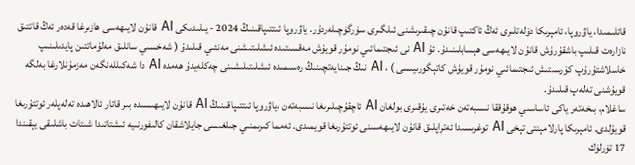قاتلىمىدا، ياۋروپا، ئامېرىكا دۆلەتلىرى ئەڭ ئاكتىپ قانۇن چىقىرىشنى ئىلگىرى سۈرگۈچىلەردۇر. ياۋروپا ئىتتىپاقىنىڭ 2024 - يىلىدىكى AI قانۇن لايىھەسى ھازىرغا قەدەر ئەڭ قاتتىق نازارەت قىلىپ باشقۇرۇش قانۇن لايىھەسى ھېسابلىنىدۇ. ئۇ AI نى ئىجتىمائىي نومۇر قويۇش مەقسىتىدە ئىشلىتىشنى مەنئىي قىلىدۇ ( شەخسىي سانلىق مەلۇماتتىن پايدىلىنىپ خاسلاشتۇرۇپ كۆرسىتىش ئىجتىمائىي نومۇر قويۇش كاتېگورىيىسى ) ، AI نىڭ جىنايەتچىنىڭ رەسىمىدە ئىشلىتىلىشىنى چەكلەيدۇ ھەمدە AI دا شەكىللەنگەن مەزمۇنلارغا بەلگە قويۇشنى تەلەپ قىلىدۇ.
ساغلام، بىخەتەر ياكى ئاساسىي ھوقۇققا نىسبەتەن خەتىرى يۇقىرى بولغان AI ئاچقۇچىلىرىغا نىسبەتەن ،ياۋروپا ئىتتىپاقىنىڭ AI قانۇن لايىھىسىدە بىر قاتار ئالاھىدە تەلەپلەر ئوتتۇرىغا قويۇلدى. ئامېرىكا پارلامېنتى تېخى AI توغرىسىدا ئەتراپلىق قانۇن لايىھەسىنى ئوتتۇرىغا قويمىدى. ئەمما كىرىمنىي جىلغىسى جايلاشقان كالىفورنىيە ئىشتاتىدا شىتات باشلىقى يېقىندا 17 تۈرلۈك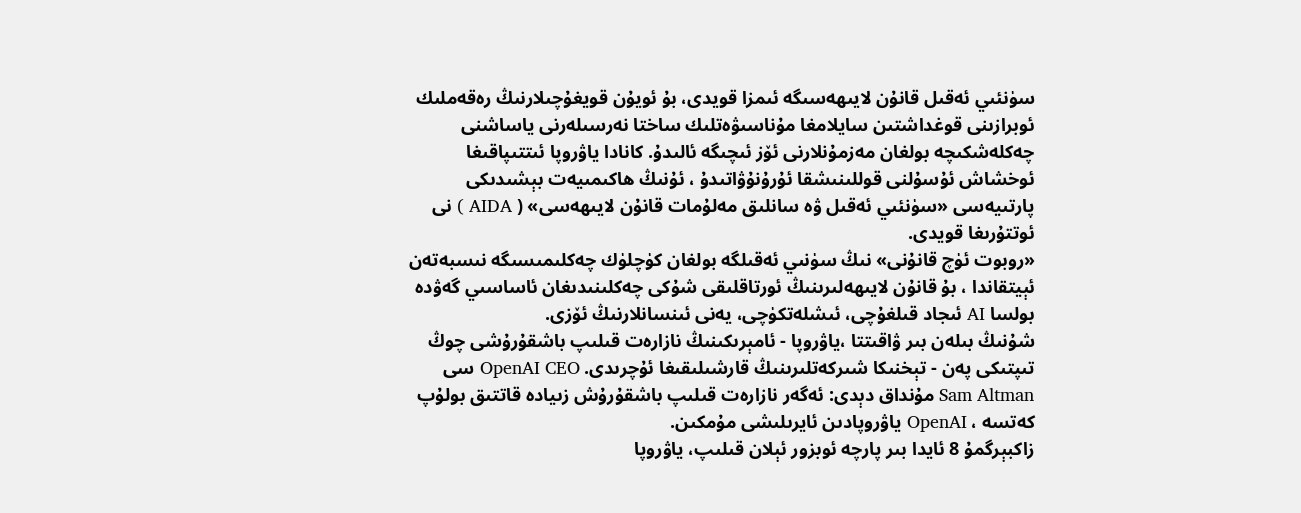سۈنئىي ئەقىل قانۇن لايىھەسىگە ئىمزا قويدى، بۇ ئويۇن قويغۇچىلارنىڭ رەقەملىك ئوبرازىنى قوغداشتىن سايلامغا مۇناسىۋەتلىك ساختا نەرسىلەرنى ياساشنى چەكلەشكىچە بولغان مەزمۇنلارنى ئۆز ئىچىگە ئالىدۇ. كانادا ياۋروپا ئىتتىپاقىغا ئوخشاش ئۇسۇلنى قوللىنىشقا ئۇرۇنۇۋاتىدۇ ، ئۇنىڭ ھاكىمىيەت بېشىدىكى پارتىيەسى «سۈنئىي ئەقىل ۋە سانلىق مەلۇمات قانۇن لايىھەسى» ( AIDA ) نى ئوتتۇرىغا قويدى.
«روبوت ئۈچ قانۇنى» نىڭ سۈنىي ئەقىلگە بولغان كۈچلۈك چەكلىمىسىگە نىسبەتەن ئېيتقاندا ، بۇ قانۇن لايىھەلىرىنىڭ ئورتاقلىقى شۇكى چەكلىنىدىغان ئاساسىي گەۋدە بولسا AI ئىجاد قىلغۇچى، ئىشلەتكۈچى، يەنى ئىنسانلارنىڭ ئۆزى.
شۇنىڭ بىلەن بىر ۋاقىتتا ،ياۋروپا - ئامېرىكىنىڭ نازارەت قىلىپ باشقۇرۇشى چوڭ تىپتىكى پەن - تېخنىكا شىركەتلىرىنىڭ قارشىلىقىغا ئۇچرىدى. OpenAI CEO سى Sam Altman مۇنداق دېدى: ئەگەر نازارەت قىلىپ باشقۇرۇش زىيادە قاتتىق بولۇپ كەتسە ، OpenAI ياۋروپادىن ئايرىلىشى مۇمكىن.
زاكبېرگمۇ 8 ئايدا بىر پارچە ئوبزور ئېلان قىلىپ، ياۋروپا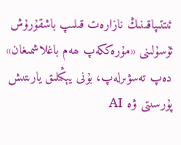ئىتتىپاقىنىڭ نازارەت قىلىپ باشقۇرۇش ئۇسۇلىنى «مۇرەككەپ ھەم باغلاشمىغان» دەپ تەسۋىرلەپ، بۇنى يېڭىلىق يارىتىش پۇرسىتى ۋە AI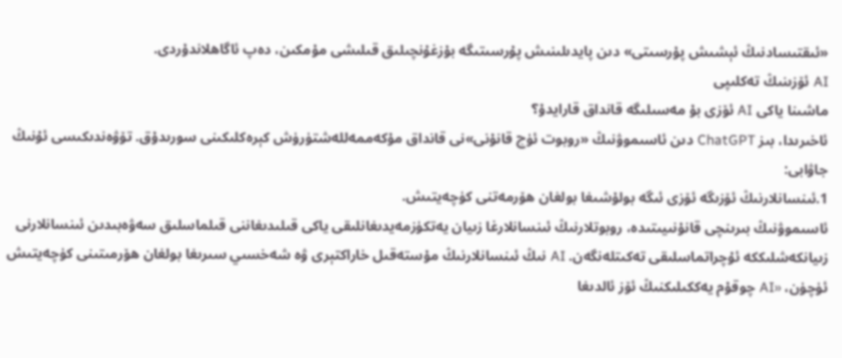«ئىقتىسادنىڭ ئېشىش پۇرسىتى» دىن پايدىلىنىش پۇرسىتىگە بۇزغۇنچىلىق قىلىشى مۇمكىن، دەپ ئاگاھلاندۇردى.
AI ئۆزىنىڭ تەكلىپى
ماشىنا ياكى AI ئۆزى بۇ مەسىلىگە قانداق قارايدۇ؟
ئاخىرىدا، بىز ChatGPT دىن ئاسىموۋنىڭ «روبوت ئۈچ قانۇنى»نى قانداق مۇكەممەللەشتۈرۈش كېرەكلىكىنى سورىدۇق. تۆۋەندىكىسى ئۇنىڭ جاۋابى:
1.ئىنسانلارنىڭ ئۆزىگە ئۆزى ئىگە بولۇشىغا بولغان ھۆرمەتنى كۈچەيتىش.
ئاسىموۋنىڭ بىرىنچى قانۇنىيىتىدە، روبوتلارنىڭ ئىنسانلارغا زىيان يەتكۈزمەيدىغانلىقى ياكى قىلىدىغاننى قىلماسلىق سەۋەبىدىن ئىنسانلارنى زىيانكەشلىككە ئۇچراتماسلىقى تەكىتلەنگەن. AI نىڭ ئىنسانلارنىڭ مۇستەقىل خاراكتېرى ۋە شەخسىي سىرىغا بولغان ھۆرمىتىنى كۈچەيتىش ئۈچۈن، «AI چوقۇم يەككىلىكنىڭ ئۆز ئالدىغا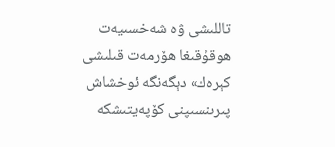تاللىشى ۋە شەخسىيەت ھوقۇقىغا ھۆرمەت قىلىشى كېرەك» دېگەنگە ئوخشاش پىرىنسىپنى كۆپەيتىشكە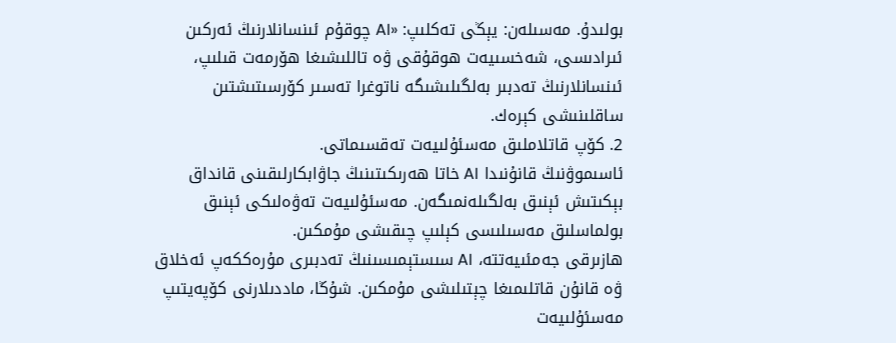بولىدۇ. مەسىلەن: يېڭى تەكلىپ: «AI چوقۇم ئىنسانلارنىڭ ئەركىن ئىرادىسى، شەخسىيەت ھوقۇقى ۋە تاللىشىغا ھۆرمەت قىلىپ، ئىنسانلارنىڭ تەدبىر بەلگىلىشىگە ناتوغرا تەسىر كۆرسىتىشتىن ساقلىنىشى كېرەك.
2. كۆپ قاتلاملىق مەسئۇلىيەت تەقسىماتى.
ئاسىموۋنىڭ قانۇنىدا AI خاتا ھەرىكىتىنىڭ جاۋابكارلىقىنى قانداق بېكىتىش ئېنىق بەلگىلەنمىگەن. مەسئۇلىيەت تەۋەلىكى ئېنىق بولماسلىق مەسىلىسى كېلىپ چىقىشى مۇمكىن.
ھازىرقى جەمئىيەتتە، AI سىستېمىسىنىڭ تەدبىرى مۇرەككەپ ئەخلاق ۋە قانۇن قاتلىمىغا چېتىلىشى مۇمكىن. شۇڭا، ماددىلارنى كۆپەيتىپ مەسئۇلىيەت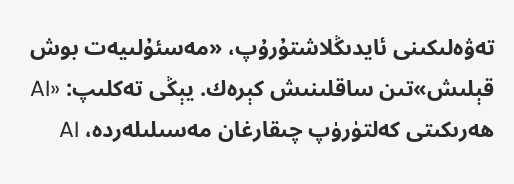تەۋەلىكىنى ئايدىڭلاشتۇرۇپ، «مەسئۇلىيەت بوش قېلىش»تىن ساقلىنىش كېرەك. يېڭى تەكلىپ: «AI ھەرىكىتى كەلتۈرۈپ چىقارغان مەسىلىلەردە، AI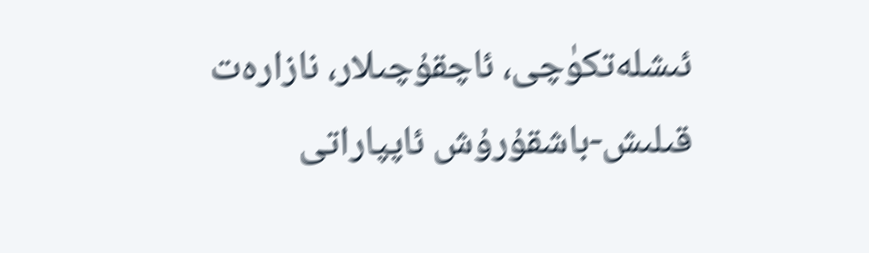ئىشلەتكۈچى، ئاچقۇچىلار، نازارەت قىلىش-باشقۇرۇش ئاپپاراتى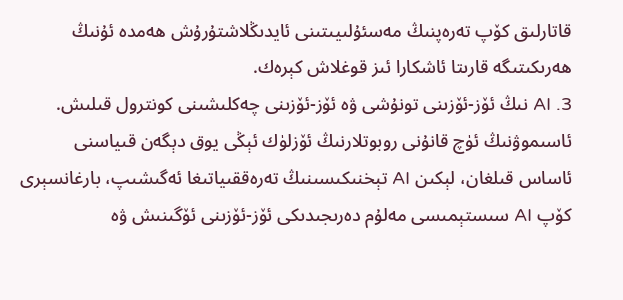قاتارلىق كۆپ تەرەپنىڭ مەسئۇلىيىتىنى ئايدىڭلاشتۇرۇش ھەمدە ئۇنىڭ ھەرىكىتىگە قارىتا ئاشكارا ئىز قوغلاش كېرەك.
3. AI نىڭ ئۆز-ئۆزىنى تونۇشى ۋە ئۆز-ئۆزىنى چەكلىشىنى كونترول قىلىش.
ئاسىموۋنىڭ ئۈچ قانۇنى روبوتلارنىڭ ئۆزلۈك ئېڭى يوق دېگەن قىياسنى ئاساس قىلغان، لېكىن AI تېخنىكىسىنىڭ تەرەققىياتىغا ئەگىشىپ، بارغانسېرى كۆپ AI سىستېمىسى مەلۇم دەرىجىدىكى ئۆز-ئۆزىنى ئۆگىنىش ۋە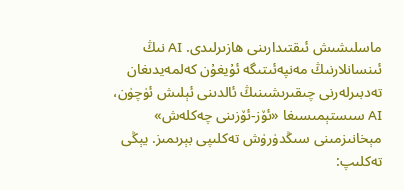ماسلىشىش ئىقتىدارىنى ھازىرلىدى. AI نىڭ ئىنسانلارنىڭ مەنپەئىتىگە ئۇيغۇن كەلمەيدىغان تەدبىرلەرنى چىقىرىشىنىڭ ئالدىنى ئېلىش ئۈچۈن، AI سىستېمىسىغا «ئۆز-ئۆزىنى چەكلەش» مېخانىزمىنى سىڭدۈرۈش تەكلىپى بېرىمىز. يېڭى تەكلىپ: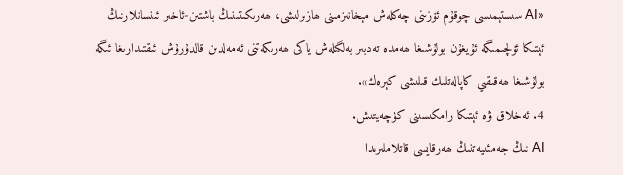«AI سىستېمىسى چوقۇم ئۆزىنى چەكلەش مېخانىزمىنى ھازىرلىشى، ھەرىكىتىنىڭ باشتىن-ئاخىر ئىنسانلارنىڭ ئېتىكا ئۆلچىمىگە ئۇيغۇن بولۇشىغا ھەمدە تەدبىر بەلگىلەش ياكى ھەرىكەتنى ئەمەلدىن قالدۇرۇش ئىقتىدارىغا ئىگە بولۇشىغا ھەقىقىي كاپالەتلىك قىلىشى كېرەك».
4. ئەخلاق ۋە ئېتىكا رامكىسىنى كۈچەيتىش.
AI نىڭ جەمئىيەتنىڭ ھەرقايسى قاتلاملىرىدا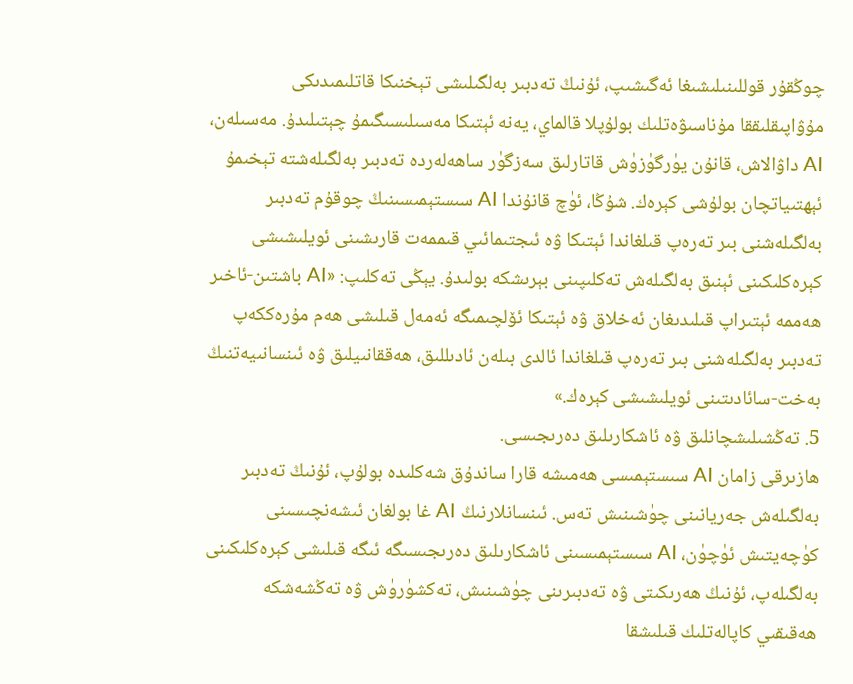چوڭقۇر قوللىنىلىشىغا ئەگىشىپ، ئۇنىڭ تەدبىر بەلگىلىشى تېخنىكا قاتلىمىدىكى مۇۋاپىقلىققا مۇناسىۋەتلىك بولۇپلا قالماي، يەنە ئېتىكا مەسىلىسىگىمۇ چېتىلىدۇ. مەسىلەن، AI داۋالاش، قانۇن يۈرگۈزۈش قاتارلىق سەزگۈر ساھەلەردە تەدبىر بەلگىلەشتە تېخىمۇ ئېھتىياتچان بولۇشى كېرەك. شۇڭا، ئۈچ قانۇندا AI سىستېمىسىنىڭ چوقۇم تەدبىر بەلگىلەشنى بىر تەرەپ قىلغاندا ئېتىكا ۋە ئىجتىمائىي قىممەت قارىشىنى ئويلىشىشى كېرەكلىكىنى ئېنىق بەلگىلەش تەكلىپىنى بېرىشكە بولىدۇ. يېڭى تەكلىپ: «AI باشتىن-ئاخىر ھەممە ئېتىراپ قىلىدىغان ئەخلاق ۋە ئېتىكا ئۆلچىمىگە ئەمەل قىلىشى ھەم مۇرەككەپ تەدبىر بەلگىلەشنى بىر تەرەپ قىلغاندا ئالدى بىلەن ئادىللىق، ھەققانىيلىق ۋە ئىنسانىيەتنىڭ بەخت-سائادىتىنى ئويلىشىشى كېرەك.»
5. تەڭشىلىشچانلىق ۋە ئاشكارىلىق دەرىجىسى.
ھازىرقى زامان AI سىستېمىسى ھەمىشە قارا ساندۇق شەكلىدە بولۇپ، ئۇنىڭ تەدبىر بەلگىلەش جەريانىنى چۈشىنىش تەس. ئىنسانلارنىڭ AI غا بولغان ئىشەنچىسىنى كۈچەيتىش ئۈچۈن، AI سىستېمىسىنى ئاشكارىلىق دەرىجىسىگە ئىگە قىلىشى كېرەكلىكىنى بەلگىلەپ، ئۇنىڭ ھەرىكىتى ۋە تەدبىرىنى چۈشىنىش، تەكشۈرۈش ۋە تەڭشەشكە ھەقىقىي كاپالەتلىك قىلىشقا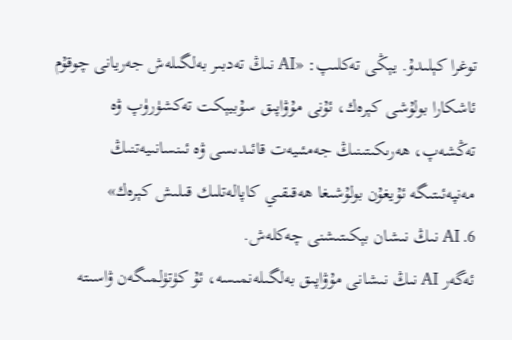توغرا كېلىدۇ. يېڭى تەكلىپ: «AI نىڭ تەدبىر بەلگىلەش جەريانى چوقۇم ئاشكارا بولۇشى كېرەك، ئۇنى مۇۋاپىق سۇبيېكت تەكشۈرۈپ ۋە تەڭشەپ، ھەرىكىتىنىڭ جەمئىيەت قائىدىسى ۋە ئىنسانىيەتنىڭ مەنپەئىتىگە ئۇيغۇن بولۇشىغا ھەقىقىي كاپالەتلىك قىلىش كېرەك»
6. AI نىڭ نىشان بېكىتىشنى چەكلەش.
ئەگەر AI نىڭ نىشانى مۇۋاپىق بەلگىلەنمىسە، ئۇ كۈتۈلمىگەن ۋاسىتە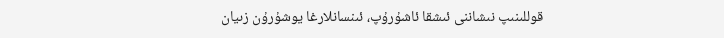قوللىنىپ نىشاننى ئىشقا ئاشۇرۇپ، ئىنسانلارغا يوشۇرۇن زىيان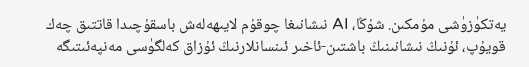يەتكۈزۈشى مۇمكىن. شۇڭا، AI نىشانىغا چوقۇم لايىھەلەش باسقۇچىدا قاتتىق چەك قويۇپ، ئۇنىڭ نىشانىنىڭ باشتىن-ئاخىر ئىنسانلارنىڭ ئۇزاق كەلگۈسى مەنپەئىتىگە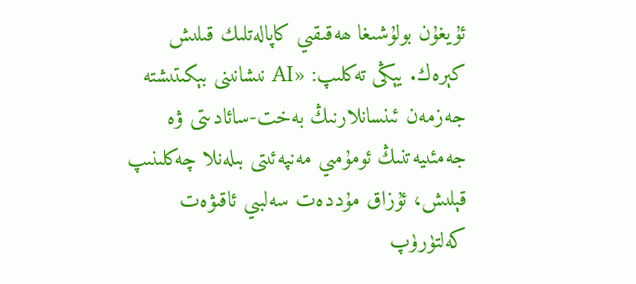ئۇيغۇن بولۇشىغا ھەقىقىي كاپالەتلىك قىلىش كېرەك. يېڭى تەكلىپ: «AI نىشانىنى بېكىتىشتە جەزمەن ئىنسانلارنىڭ بەخت-سائادىتى ۋە جەمئىيەتنىڭ ئومۇمىي مەنپەئىتى بىلەنلا چەكلىنىپ قېلىش، ئۇزاق مۇددەت سەلبىي ئاقىۋەت كەلتۈرۈپ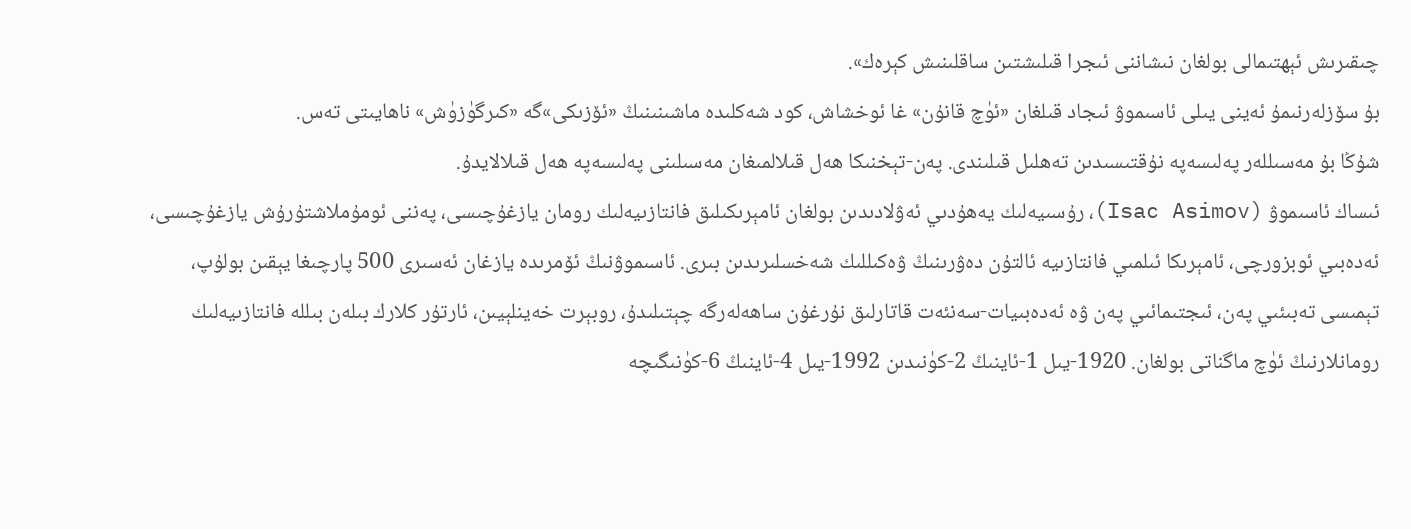چىقىرىش ئېھتىمالى بولغان نىشاننى ئىجرا قىلىشتىن ساقلىنىش كېرەك».
بۇ سۆزلەرنىمۇ ئەينى يىلى ئاسىموۋ ئىجاد قىلغان «ئۈچ قانۇن» غا ئوخشاش، كود شەكلىدە ماشىنىنىڭ «ئۆزىكى»گە «كىرگۈزۈش» ناھايىتى تەس.
شۇڭا بۇ مەسىللەر پەلىسەپە نۇقتىسىدىن تەھلىل قىلىندى. پەن-تېخنىكا ھەل قىلالمىغان مەسىلىنى پەلىسەپە ھەل قىلالايدۇ.
ئىساك ئاسىموۋ (Isac Asimov)، رۇسىيەلىك يەھۇدىي ئەۋلادىدىن بولغان ئامېرىكىلىق فانتازىيەلىك رومان يازغۇچىسى، پەننى ئومۇملاشتۇرۇش يازغۇچىسى، ئەدەبىي ئوبزورچى، ئامېرىكا ئىلمىي فانتازىيە ئالتۇن دەۋرىنىڭ ۋەكىللىك شەخسلىرىدىن بىرى. ئاسىموۋنىڭ ئۆمرىدە يازغان ئەسىرى 500 پارچىغا يېقىن بولۇپ، تېمىسى تەبىئىي پەن، ئىجتىمائىي پەن ۋە ئەدەبىيات-سەنئەت قاتارلىق نۇرغۇن ساھەلەرگە چېتىلىدۇ، روبېرت خەينلېيىن، ئارتۇر كلارك بىلەن بىللە فانتازىيەلىك رومانلارنىڭ ئۈچ ماگناتى بولغان. 1920-يىل 1-ئاينىڭ 2-كۈنىدىن 1992-يىل 4-ئاينىڭ 6-كۈنىگىچە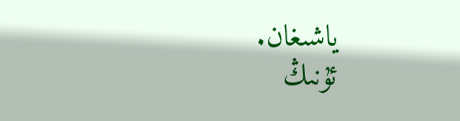ياشىغان.
ئۇنىڭ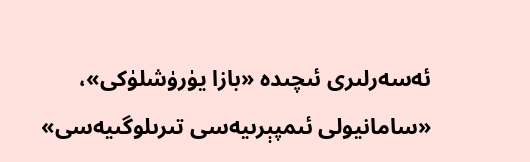ئەسەرلىرى ئىچىدە «بازا يۈرۈشلۈكى»، «سامانيولى ئىمپېرىيەسى تىرىلوگىيەسى»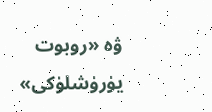ۋە «روبوت يۈرۈشلۈكى»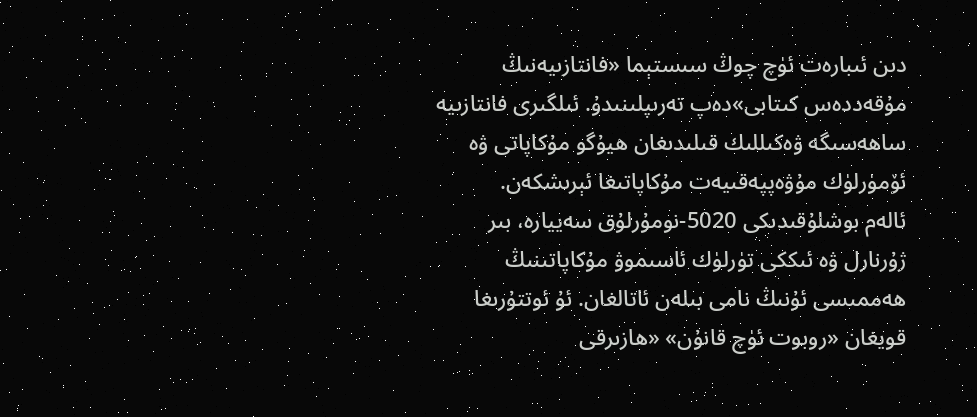دىن ئىبارەت ئۈچ چوڭ سىستېما «فانتازىيەنىڭ مۇقەددەس كىتابى»دەپ تەرىپلىنىدۇ. ئىلگىرى فانتازىيە ساھەسىگە ۋەكىللىك قىلىدىغان ھيۇگو مۇكاپاتى ۋە ئۆمۈرلۈك مۇۋەپپەقىيەت مۇكاپاتىغا ئېرىشكەن.
ئالەم بوشلۇقىدىكى 5020-نومۇرلۇق سەييارە، بىر ژۇرنارل ۋە ئىككى تۈرلۈك ئاسىموۋ مۇكاپاتىنىڭ ھەممىسى ئۇنىڭ نامى بىلەن ئاتالغان. ئۇ ئوتتۇرىغا قويغان «روبوت ئۈچ قانۇن» «ھازىرقى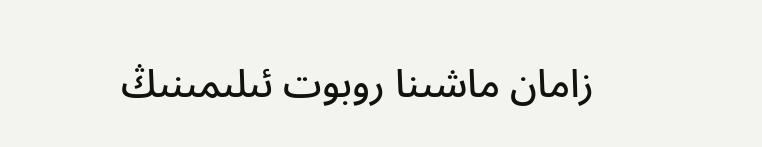زامان ماشىنا روبوت ئىلىمىنىڭ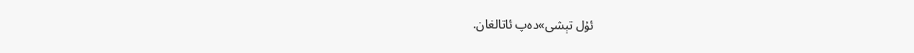ئۇل تېشى»دەپ ئاتالغان.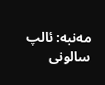مەنبە: ئالپ سالونى